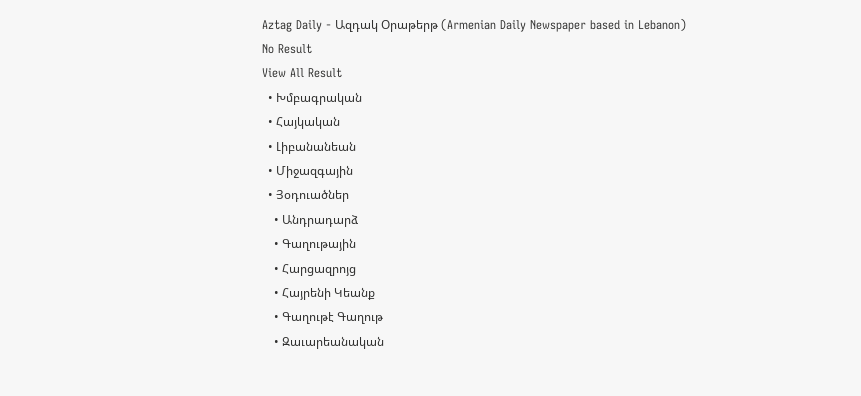Aztag Daily - Ազդակ Օրաթերթ (Armenian Daily Newspaper based in Lebanon)
No Result
View All Result
  • Խմբագրական
  • Հայկական
  • Լիբանանեան
  • Միջազգային
  • Յօդուածներ
    • Անդրադարձ
    • Գաղութային
    • Հարցազրոյց
    • Հայրենի Կեանք
    • Գաղութէ Գաղութ
    • Զաւարեանական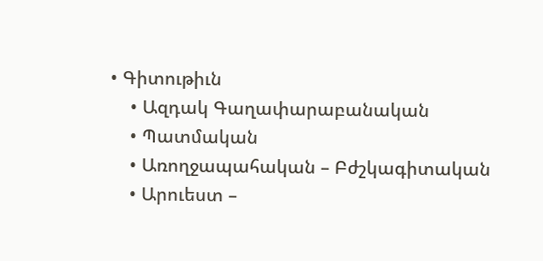• Գիտութիւն
    • Ազդակ Գաղափարաբանական
    • Պատմական
    • Առողջապահական – Բժշկագիտական
    • Արուեստ –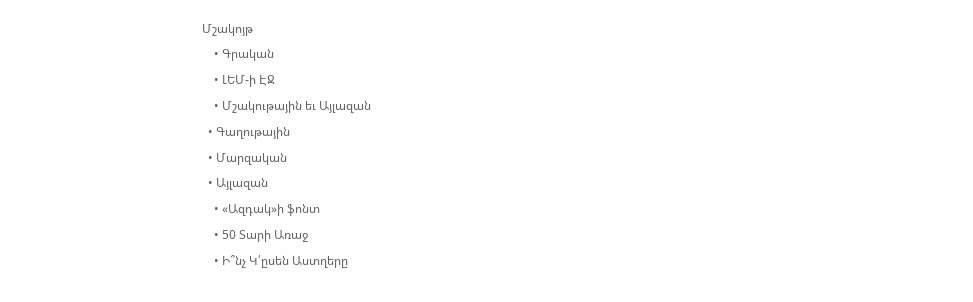Մշակոյթ
    • Գրական
    • ԼԵՄ-ի ԷՋ
    • Մշակութային եւ Այլազան
  • Գաղութային
  • Մարզական
  • Այլազան
    • «Ազդակ»ի ֆոնտ
    • 50 Տարի Առաջ
    • Ի՞նչ Կ՛ըսեն Աստղերը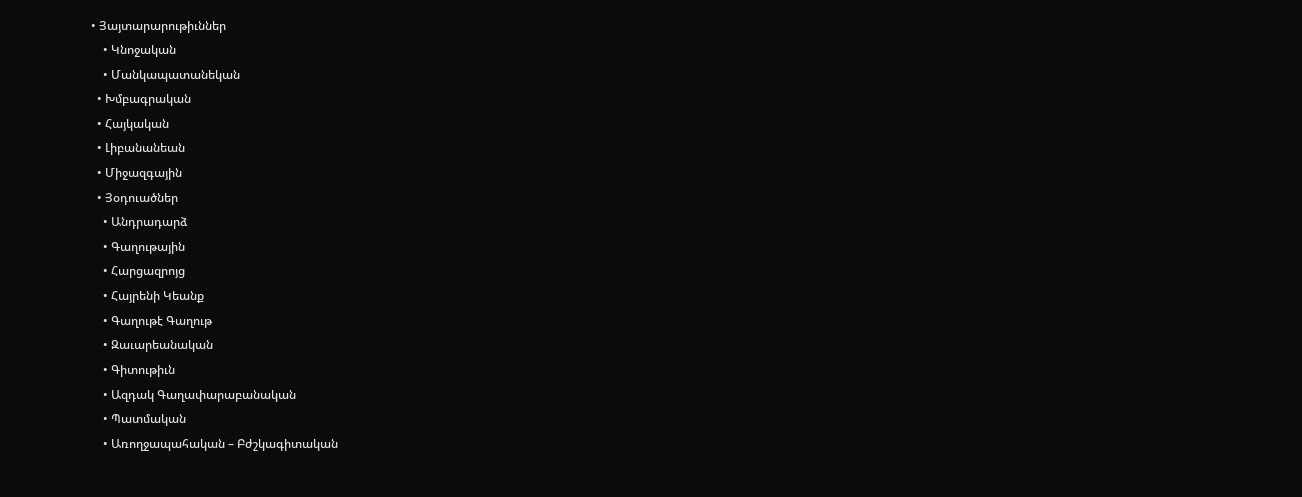• Յայտարարութիւններ
    • Կնոջական
    • Մանկապատանեկան
  • Խմբագրական
  • Հայկական
  • Լիբանանեան
  • Միջազգային
  • Յօդուածներ
    • Անդրադարձ
    • Գաղութային
    • Հարցազրոյց
    • Հայրենի Կեանք
    • Գաղութէ Գաղութ
    • Զաւարեանական
    • Գիտութիւն
    • Ազդակ Գաղափարաբանական
    • Պատմական
    • Առողջապահական – Բժշկագիտական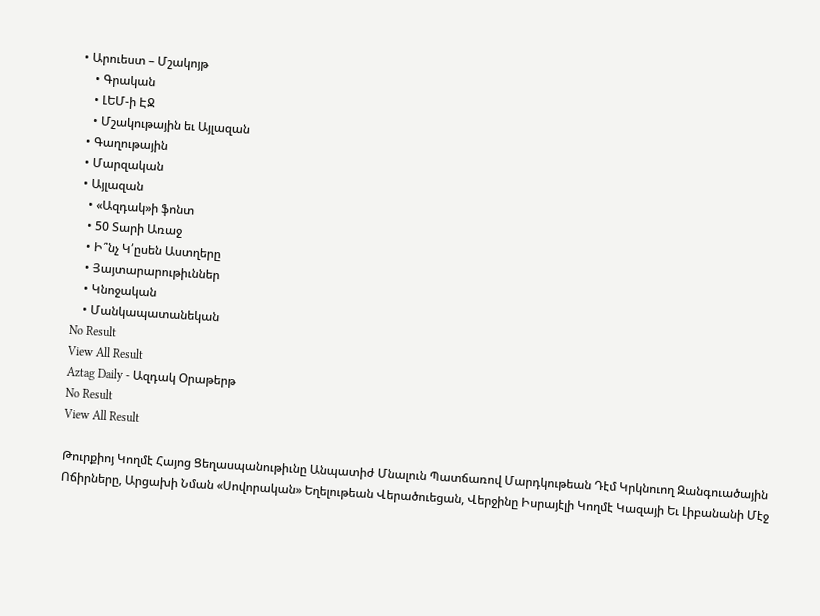• Արուեստ – Մշակոյթ
    • Գրական
    • ԼԵՄ-ի ԷՋ
    • Մշակութային եւ Այլազան
  • Գաղութային
  • Մարզական
  • Այլազան
    • «Ազդակ»ի ֆոնտ
    • 50 Տարի Առաջ
    • Ի՞նչ Կ՛ըսեն Աստղերը
    • Յայտարարութիւններ
    • Կնոջական
    • Մանկապատանեկան
No Result
View All Result
Aztag Daily - Ազդակ Օրաթերթ
No Result
View All Result

Թուրքիոյ Կողմէ Հայոց Ցեղասպանութիւնը Անպատիժ Մնալուն Պատճառով Մարդկութեան Դէմ Կրկնուող Զանգուածային Ոճիրները, Արցախի Նման «Սովորական» Եղելութեան Վերածուեցան, Վերջինը Իսրայէլի Կողմէ Կազայի Եւ Լիբանանի Մէջ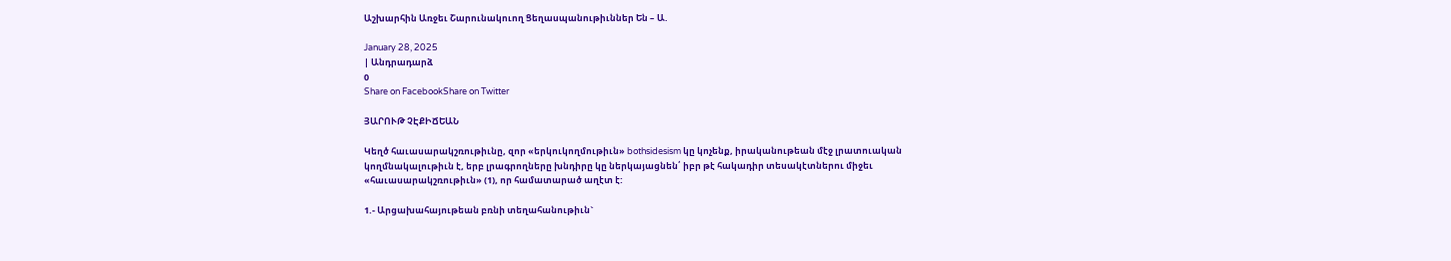Աշխարհին Առջեւ Շարունակուող Ցեղասպանութիւններ Են – Ա.

January 28, 2025
| Անդրադարձ
0
Share on FacebookShare on Twitter

ՅԱՐՈՒԹ ՉԷՔԻՃԵԱՆ

Կեղծ հաւասարակշռութիւնը, զոր «երկուկողմութիւն» bothsidesism կը կոչենք, իրականութեան մէջ լրատուական կողմնակալութիւն է, երբ լրագրողները խնդիրը կը ներկայացնեն՛ իբր թէ հակադիր տեսակէտներու միջեւ «հաւասարակշռութիւն» (1), որ համատարած աղէտ է:

1.- Արցախահայութեան բռնի տեղահանութիւն`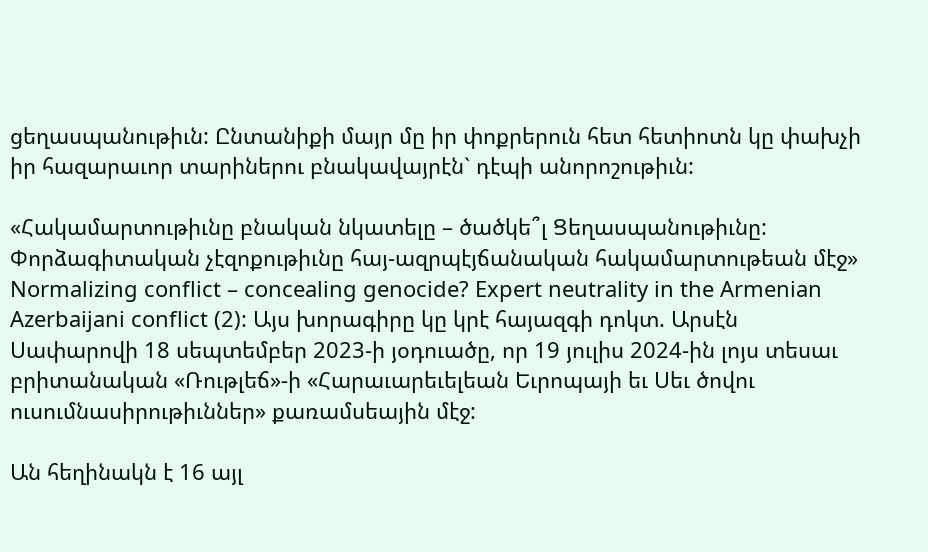ցեղասպանութիւն: Ընտանիքի մայր մը իր փոքրերուն հետ հետիոտն կը փախչի իր հազարաւոր տարիներու բնակավայրէն` դէպի անորոշութիւն:

«Հակամարտութիւնը բնական նկատելը – ծածկե՞լ Ցեղասպանութիւնը: Փորձագիտական չէզոքութիւնը հայ-ազրպէյճանական հակամարտութեան մէջ» Normalizing conflict – concealing genocide? Expert neutrality in the Armenian Azerbaijani conflict (2): Այս խորագիրը կը կրէ հայազգի դոկտ. Արսէն Սափարովի 18 սեպտեմբեր 2023-ի յօդուածը, որ 19 յուլիս 2024-ին լոյս տեսաւ բրիտանական «Ռութլեճ»-ի «Հարաւարեւելեան Եւրոպայի եւ Սեւ ծովու ուսումնասիրութիւններ» քառամսեային մէջ:

Ան հեղինակն է 16 այլ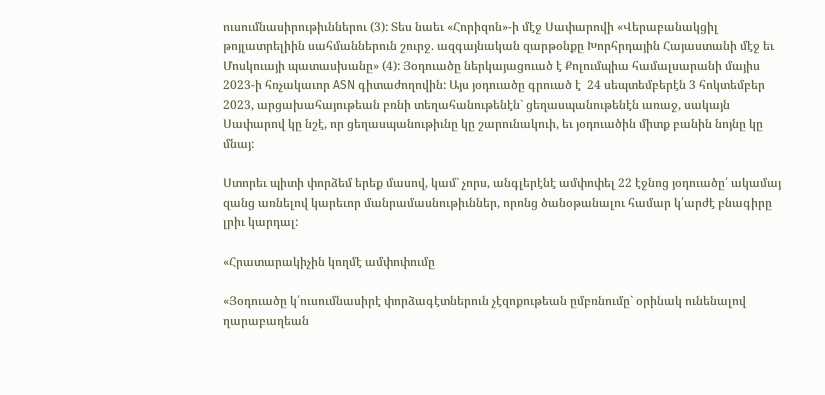ուսումնասիրութիւններու (3): Տես նաեւ «Հորիզոն»-ի մէջ Սափարովի «Վերաբանակցիլ թոյլատրելիին սահմաններուն շուրջ. ազգայնական զարթօնքը Խորհրդային Հայաստանի մէջ եւ Մոսկուայի պատասխանը» (4): Յօդուածը ներկայացուած է Քոլումպիա համալսարանի մայիս 2023-ի հռչակաւոր ASN գիտաժողովին: Այս յօդուածը գրուած է  24 սեպտեմբերէն 3 հոկտեմբեր 2023, արցախահայութեան բռնի տեղահանութենէն` ցեղասպանութենէն առաջ, սակայն Սափարով կը նշէ, որ ցեղասպանութիւնը կը շարունակուի, եւ յօդուածին միտք բանին նոյնը կը մնայ:

Ստորեւ պիտի փորձեմ երեք մասով, կամ` չորս, անգլերէնէ ամփոփել 22 էջնոց յօդուածը՛ ակամայ զանց առնելով կարեւոր մանրամասնութիւններ, որոնց ծանօթանալու համար կ՛արժէ բնագիրը լրիւ կարդալ:

«Հրատարակիչին կողմէ ամփոփումը

«Յօդուածը կ՛ուսումնասիրէ փորձագէտներուն չէզոքութեան ըմբռնումը` օրինակ ունենալով ղարաբաղեան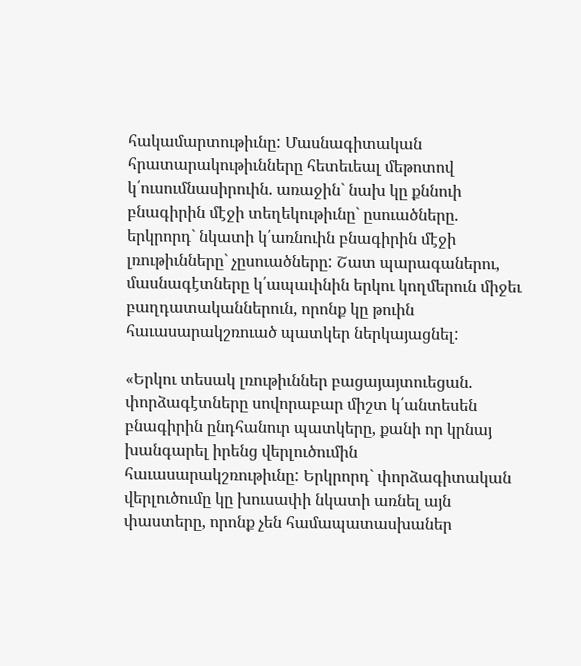հակամարտութիւնը: Մասնագիտական հրատարակութիւնները հետեւեալ մեթոտով կ՛ուսումնասիրուին. առաջին` նախ կը քննուի բնագիրին մէջի տեղեկութիւնը` ըսուածները. երկրորդ` նկատի կ՛առնուին բնագիրին մէջի լռութիւնները` չըսուածները: Շատ պարագաներու, մասնագէտները կ՛ապաւինին երկու կողմերուն միջեւ բաղդատականներուն, որոնք կը թուին հաւասարակշռուած պատկեր ներկայացնել:

«Երկու տեսակ լռութիւններ բացայայտուեցան. փորձագէտները սովորաբար միշտ կ՛անտեսեն բնագիրին ընդհանուր պատկերը, քանի որ կրնայ խանգարել իրենց վերլուծումին հաւասարակշռութիւնը: Երկրորդ` փորձագիտական վերլուծումը կը խուսափի նկատի առնել այն փաստերը, որոնք չեն համապատասխաներ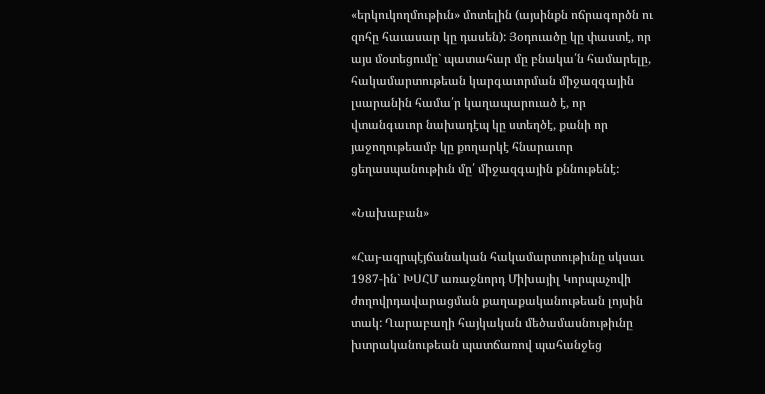«երկուկողմութիւն» մոտելին (այսինքն ոճրագործն ու զոհը հաւասար կը դասեն): Յօդուածը կը փաստէ, որ այս մօտեցումը` պատահար մը բնակա՛ն համարելը, հակամարտութեան կարգաւորման միջազգային լսարանին համա՛ր կաղապարուած է, որ վտանգաւոր նախադէպ կը ստեղծէ, քանի որ յաջողութեամբ կը քողարկէ հնարաւոր ցեղասպանութիւն մը՛ միջազգային քննութենէ:

«Նախաբան»

«Հայ-ազրպէյճանական հակամարտութիւնը սկսաւ 1987-ին` ԽՍՀՄ առաջնորդ Միխայիլ Կորպաչովի ժողովրդավարացման քաղաքականութեան լոյսին տակ: Ղարաբաղի հայկական մեծամասնութիւնը խտրականութեան պատճառով պահանջեց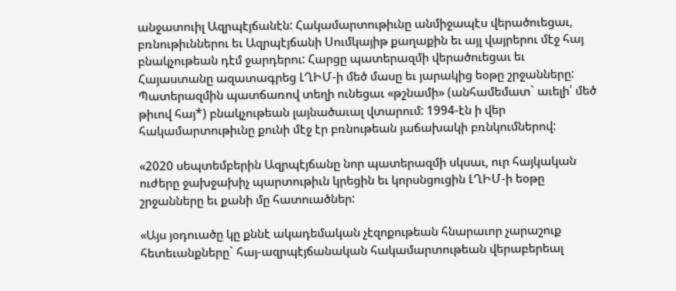անջատուիլ Ազրպէյճանէն: Հակամարտութիւնը անմիջապէս վերածուեցաւ, բռնութիւններու եւ Ազրպէյճանի Սումկայիթ քաղաքին եւ այլ վայրերու մէջ հայ բնակչութեան դէմ ջարդերու: Հարցը պատերազմի վերածուեցաւ եւ Հայաստանը ազատագրեց ԼՂԻՄ-ի մեծ մասը եւ յարակից եօթը շրջանները: Պատերազմին պատճառով տեղի ունեցաւ «թշնամի» (անհամեմատ` աւելի՛ մեծ թիւով հայ*) բնակչութեան լայնածաւալ վտարում: 1994-էն ի վեր հակամարտութիւնը քունի մէջ էր բռնութեան յաճախակի բռնկումներով:

«2020 սեպտեմբերին Ազրպէյճանը նոր պատերազմի սկսաւ, ուր հայկական ուժերը ջախջախիչ պարտութիւն կրեցին եւ կորսնցուցին ԼՂԻՄ-ի եօթը շրջանները եւ քանի մը հատուածներ:

«Այս յօդուածը կը քննէ ակադեմական չէզոքութեան հնարաւոր չարաշուք հետեւանքները` հայ-ազրպէյճանական հակամարտութեան վերաբերեալ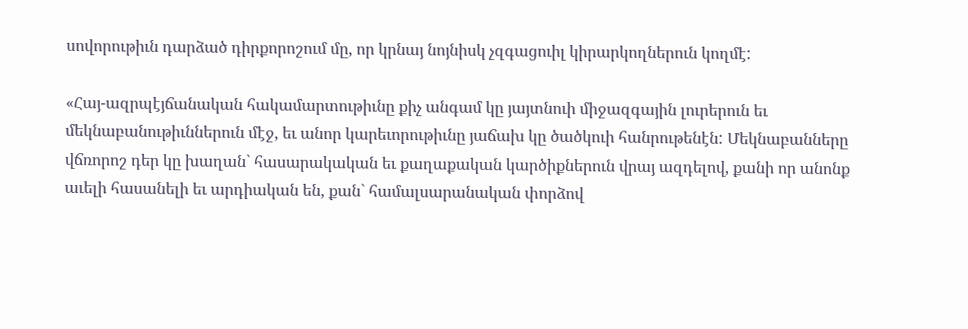սովորութիւն դարձած դիրքորոշում մը, որ կրնայ նոյնիսկ չզգացուիլ կիրարկողներուն կողմէ:

«Հայ-ազրպէյճանական հակամարտութիւնը քիչ անգամ կը յայտնուի միջազգային լուրերուն եւ մեկնաբանութիւններուն մէջ, եւ անոր կարեւորութիւնը յաճախ կը ծածկուի հանրութենէն: Մեկնաբանները վճռորոշ դեր կը խաղան` հասարակական եւ քաղաքական կարծիքներուն վրայ ազդելով, քանի որ անոնք աւելի հասանելի եւ արդիական են, քան` համալսարանական փորձով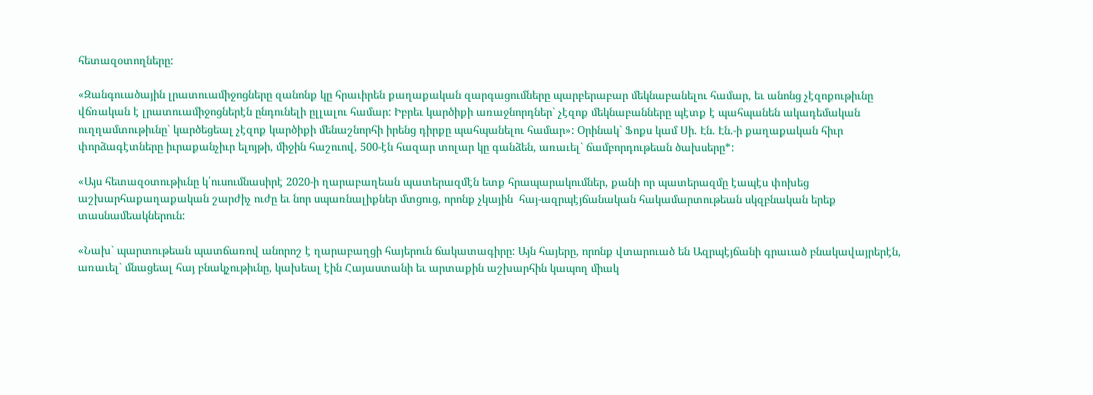հետազօտողները:

«Զանգուածային լրատուամիջոցները զանոնք կը հրաւիրեն քաղաքական զարգացումները պարբերաբար մեկնաբանելու համար, եւ անոնց չէզոքութիւնը վճռական է լրատուամիջոցներէն ընդունելի ըլլալու համար: Իբրեւ կարծիքի առաջնորդներ` չէզոք մեկնաբանները պէտք է պահպանեն ակադեմական ուղղամտութիւնը` կարծեցեալ չէզոք կարծիքի մենաշնորհի իրենց դիրքը պահպանելու համար»: Օրինակ` Ֆոքս կամ Սի. Էն. Էն.-ի քաղաքական հիւր փորձագէտները իւրաքանչիւր ելոյթի, միջին հաշուով, 500-էն հազար տոլար կը գանձեն, առաւել` ճամբորդութեան ծախսերը*:

«Այս հետազօտութիւնը կ՛ուսումնասիրէ 2020-ի ղարաբաղեան պատերազմէն ետք հրապարակումներ, քանի որ պատերազմը էապէս փոխեց աշխարհաքաղաքական շարժիչ ուժը եւ նոր սպառնալիքներ մտցուց, որոնք չկային  հայ-ազրպէյճանական հակամարտութեան սկզբնական երեք տասնամեակներուն:

«Նախ` պարտութեան պատճառով անորոշ է ղարաբաղցի հայերուն ճակատագիրը: Այն հայերը, որոնք վտարուած են Ազրպէյճանի գրաւած բնակավայրերէն, առաւել` մնացեալ հայ բնակչութիւնը, կախեալ էին Հայաստանի եւ արտաքին աշխարհին կապող միակ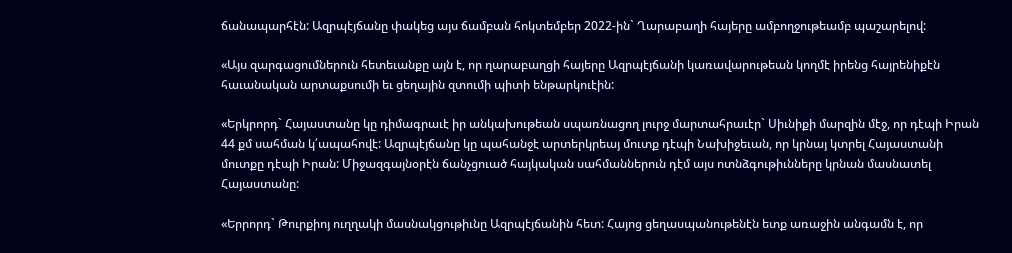ճանապարհէն: Ազրպէյճանը փակեց այս ճամբան հոկտեմբեր 2022-ին` Ղարաբաղի հայերը ամբողջութեամբ պաշարելով:

«Այս զարգացումներուն հետեւանքը այն է, որ ղարաբաղցի հայերը Ազրպէյճանի կառավարութեան կողմէ իրենց հայրենիքէն հաւանական արտաքսումի եւ ցեղային զտումի պիտի ենթարկուէին:

«Երկրորդ` Հայաստանը կը դիմագրաւէ իր անկախութեան սպառնացող լուրջ մարտահրաւէր` Սիւնիքի մարզին մէջ, որ դէպի Իրան 44 քմ սահման կ՛ապահովէ: Ազրպէյճանը կը պահանջէ արտերկրեայ մուտք դէպի Նախիջեւան, որ կրնայ կտրել Հայաստանի մուտքը դէպի Իրան: Միջազգայնօրէն ճանչցուած հայկական սահմաններուն դէմ այս ոտնձգութիւնները կրնան մասնատել Հայաստանը:

«Երրորդ` Թուրքիոյ ուղղակի մասնակցութիւնը Ազրպէյճանին հետ: Հայոց ցեղասպանութենէն ետք առաջին անգամն է, որ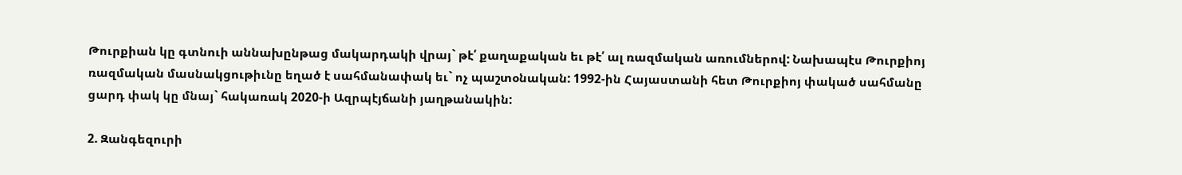Թուրքիան կը գտնուի աննախընթաց մակարդակի վրայ` թէ՛ քաղաքական եւ թէ՛ ալ ռազմական առումներով: Նախապէս Թուրքիոյ ռազմական մասնակցութիւնը եղած է սահմանափակ եւ` ոչ պաշտօնական: 1992-ին Հայաստանի հետ Թուրքիոյ փակած սահմանը ցարդ փակ կը մնայ` հակառակ 2020-ի Ազրպէյճանի յաղթանակին:

2. Զանգեզուրի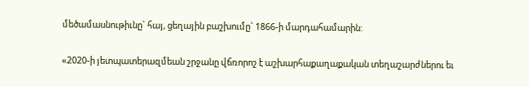մեծամասնութիւնը` հայ, ցեղային բաշխումը` 1866-ի մարդահամարին:

«2020-ի յետպատերազմեան շրջանը վճռորոշ է աշխարհաքաղաքական տեղաշարժներու եւ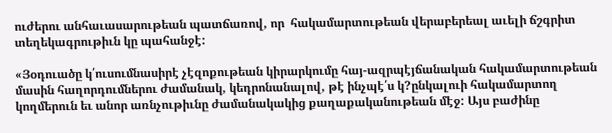ուժերու անհաւասարութեան պատճառով, որ  հակամարտութեան վերաբերեալ աւելի ճշգրիտ տեղեկագրութիւն կը պահանջէ:

«Յօդուածը կ՛ուսումնասիրէ չէզոքութեան կիրարկումը հայ-ազրպէյճանական հակամարտութեան մասին հաղորդումներու ժամանակ, կեդրոնանալով, թէ ինչպէ՛ս կ?ընկալուի հակամարտող կողմերուն եւ անոր առնչութիւնը ժամանակակից քաղաքականութեան մէջ: Այս բաժինը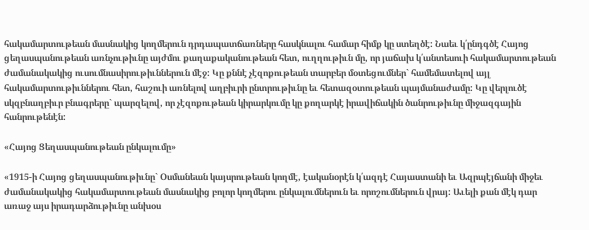հակամարտութեան մասնակից կողմերուն դրդապատճառները հասկնալու համար հիմք կը ստեղծէ: Նաեւ կ՛ընդգծէ Հայոց ցեղասպանութեան առնչութիւնը այժմու քաղաքականութեան հետ, ուղղութիւն մը, որ յաճախ կ՛անտեսուի հակամարտութեան ժամանակակից ուսումնասիրութիւններուն մէջ: Կը քննէ չէզոքութեան տարբեր մօտեցումներ` համեմատելով այլ հակամարտութիւններու հետ, հաշուի առնելով աղբիւրի ընտրութիւնը եւ հետազօտութեան պայմանաժամը: Կը վերլուծէ սկզբնաղբիւր բնագրերը` պարզելով, որ չէզոքութեան կիրարկումը կը քողարկէ իրավիճակին ծանրութիւնը միջազգային հանրութենէն:

«Հայոց Ցեղասպանութեան ընկալումը»

«1915-ի Հայոց ցեղասպանութիւնը` Օսմանեան կայսրութեան կողմէ, էականօրէն կ՛ազդէ Հայաստանի եւ Ազրպէյճանի միջեւ ժամանակակից հակամարտութեան մասնակից բոլոր կողմերու ընկալումներուն եւ որոշումներուն վրայ: Աւելի քան մէկ դար առաջ այս իրադարձութիւնը անխօս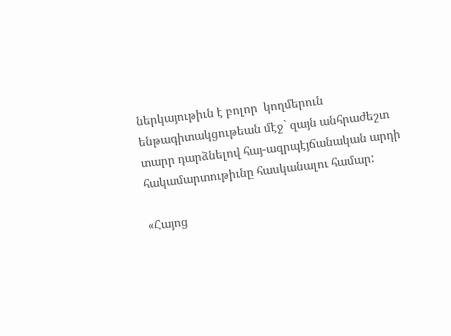ներկայութիւն է բոլոր  կողմերուն ենթագիտակցութեան մէջ` զայն անհրաժեշտ տարր դարձնելով հայ-ազրպէյճանական արդի հակամարտութիւնը հասկանալու համար:

«Հայոց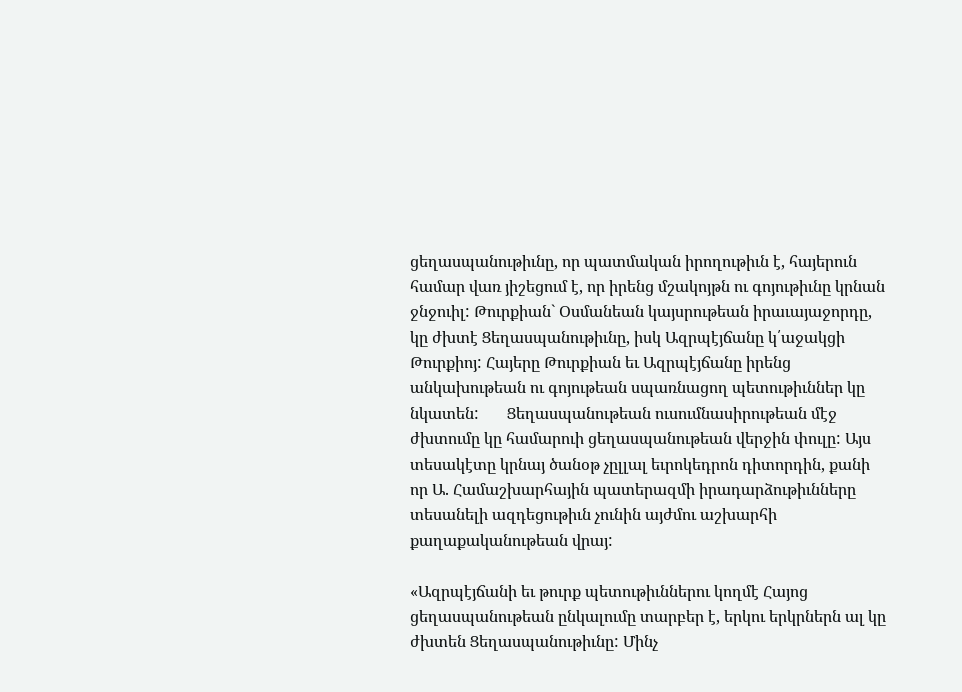ցեղասպանութիւնը, որ պատմական իրողութիւն է, հայերուն համար վառ յիշեցում է, որ իրենց մշակոյթն ու գոյութիւնը կրնան ջնջուիլ: Թուրքիան` Օսմանեան կայսրութեան իրաւայաջորդը, կը ժխտէ Ցեղասպանութիւնը, իսկ Ազրպէյճանը կ՛աջակցի Թուրքիոյ: Հայերը Թուրքիան եւ Ազրպէյճանը իրենց անկախութեան ու գոյութեան սպառնացող պետութիւններ կը նկատեն:       Ցեղասպանութեան ուսումնասիրութեան մէջ ժխտումը կը համարուի ցեղասպանութեան վերջին փուլը: Այս տեսակէտը կրնայ ծանօթ չըլլալ եւրոկեդրոն դիտորդին, քանի որ Ա. Համաշխարհային պատերազմի իրադարձութիւնները տեսանելի ազդեցութիւն չունին այժմու աշխարհի քաղաքականութեան վրայ:

«Ազրպէյճանի եւ թուրք պետութիւններու կողմէ Հայոց ցեղասպանութեան ընկալումը տարբեր է, երկու երկրներն ալ կը ժխտեն Ցեղասպանութիւնը: Մինչ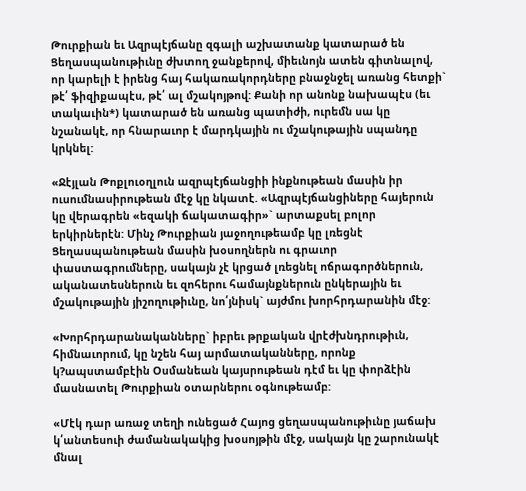Թուրքիան եւ Ազրպէյճանը զգալի աշխատանք կատարած են Ցեղասպանութիւնը ժխտող ջանքերով, միեւնոյն ատեն գիտնալով, որ կարելի է իրենց հայ հակառակորդները բնաջնջել առանց հետքի` թէ՛ ֆիզիքապէս, թէ՛ ալ մշակոյթով: Քանի որ անոնք նախապէս (եւ տակաւին*) կատարած են առանց պատիժի, ուրեմն սա կը նշանակէ, որ հնարաւոր է մարդկային ու մշակութային սպանդը կրկնել:

«Ջէյլան Թոքլուօղլուն ազրպէյճանցիի ինքնութեան մասին իր ուսումնասիրութեան մէջ կը նկատէ. «Ազրպէյճանցիները հայերուն կը վերագրեն «եզակի ճակատագիր»` արտաքսել բոլոր երկիրներէն: Մինչ Թուրքիան յաջողութեամբ կը լռեցնէ Ցեղասպանութեան մասին խօսողներն ու գրաւոր փաստագրումները, սակայն չէ կրցած լռեցնել ոճրագործներուն, ականատեսներուն եւ զոհերու համայնքներուն ընկերային եւ մշակութային յիշողութիւնը, նո՛յնիսկ` այժմու խորհրդարանին մէջ:

«Խորհրդարանականները` իբրեւ թրքական վրէժխնդրութիւն, հիմնաւորում, կը նշեն հայ արմատականները, որոնք կ?ապստամբէին Օսմանեան կայսրութեան դէմ եւ կը փորձէին մասնատել Թուրքիան օտարներու օգնութեամբ:

«Մէկ դար առաջ տեղի ունեցած Հայոց ցեղասպանութիւնը յաճախ կ՛անտեսուի ժամանակակից խօսոյթին մէջ, սակայն կը շարունակէ մնալ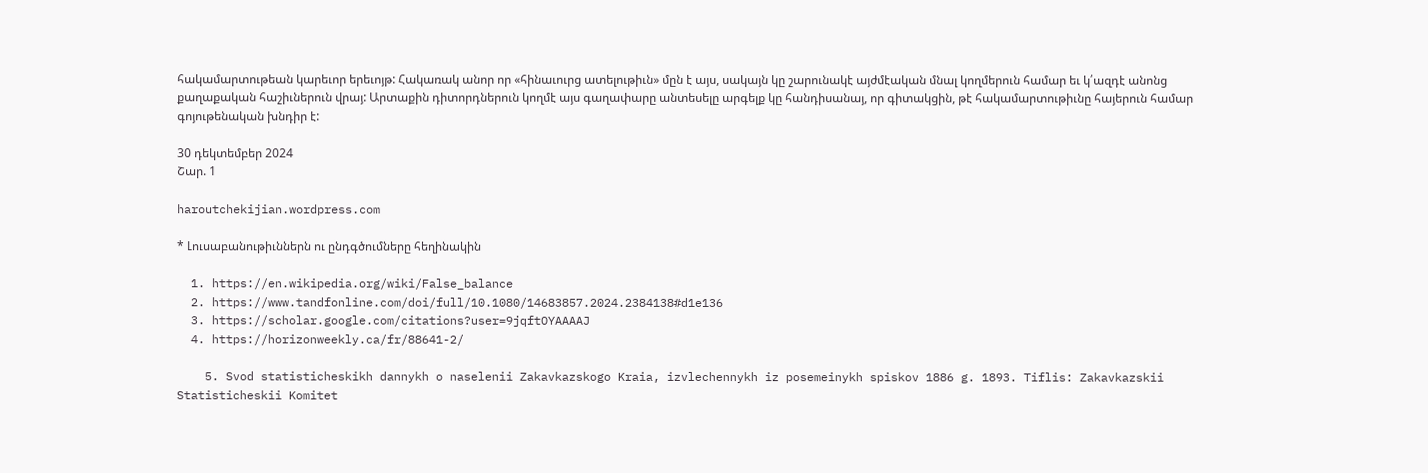հակամարտութեան կարեւոր երեւոյթ: Հակառակ անոր որ «հինաւուրց ատելութիւն» մըն է այս, սակայն կը շարունակէ այժմէական մնալ կողմերուն համար եւ կ՛ազդէ անոնց քաղաքական հաշիւներուն վրայ: Արտաքին դիտորդներուն կողմէ այս գաղափարը անտեսելը արգելք կը հանդիսանայ, որ գիտակցին, թէ հակամարտութիւնը հայերուն համար գոյութենական խնդիր է:

30 դեկտեմբեր 2024
Շար. 1

haroutchekijian.wordpress.com

* Լուսաբանութիւններն ու ընդգծումները հեղինակին

  1. https://en.wikipedia.org/wiki/False_balance
  2. https://www.tandfonline.com/doi/full/10.1080/14683857.2024.2384138#d1e136
  3. https://scholar.google.com/citations?user=9jqftOYAAAAJ
  4. https://horizonweekly.ca/fr/88641-2/

    5. Svod statisticheskikh dannykh o naselenii Zakavkazskogo Kraia, izvlechennykh iz posemeinykh spiskov 1886 g. 1893. Tiflis: Zakavkazskii Statisticheskii Komitet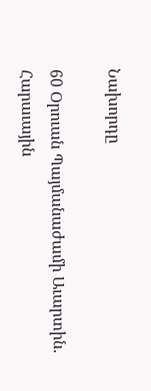Նախորդը

60 Օրուան Պայմանաժամի Աւարտին. Հարաւային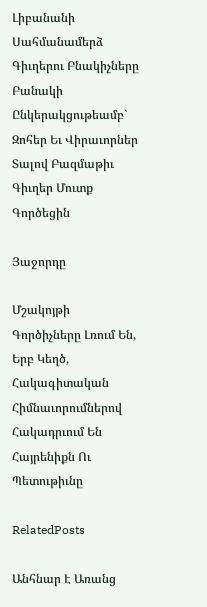Լիբանանի Սահմանամերձ Գիւղերու Բնակիչները Բանակի Ընկերակցութեամբ` Զոհեր Եւ Վիրաւորներ Տալով Բազմաթիւ Գիւղեր Մուտք Գործեցին

Յաջորդը

Մշակոյթի Գործիչները Լռում Են, Երբ Կեղծ, Հակագիտական Հիմնաւորումներով Հակադրւում Են Հայրենիքն Ու Պետութիւնը

RelatedPosts

Անհնար Է Առանց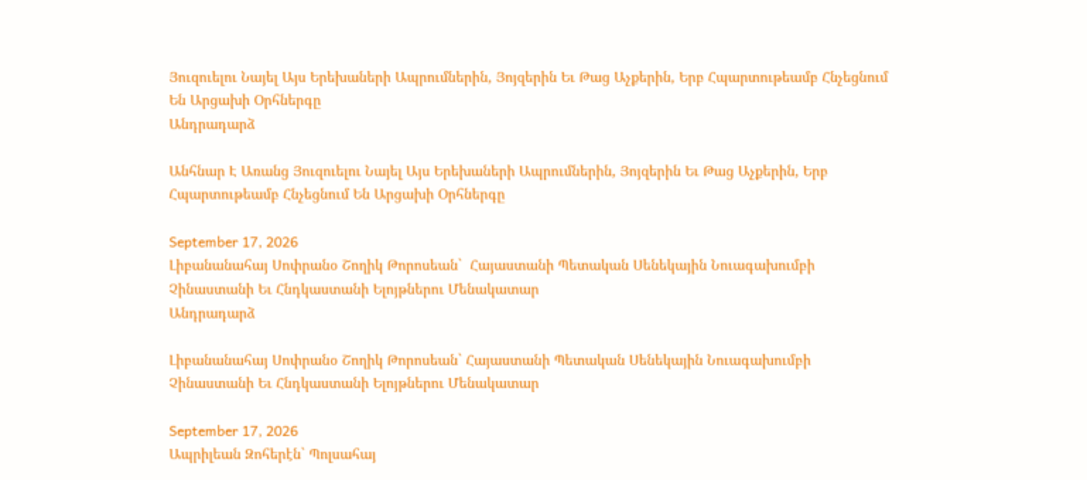Յուզուելու Նայել Այս Երեխաների Ապրումներին, Յոյզերին Եւ Թաց Աչքերին, Երբ Հպարտութեամբ Հնչեցնում Են Արցախի Օրհներգը
Անդրադարձ

Անհնար Է Առանց Յուզուելու Նայել Այս Երեխաների Ապրումներին, Յոյզերին Եւ Թաց Աչքերին, Երբ Հպարտութեամբ Հնչեցնում Են Արցախի Օրհներգը

September 17, 2026
Լիբանանահայ Սոփրանօ Շողիկ Թորոսեան`  Հայաստանի Պետական Սենեկային Նուագախումբի  Չինաստանի Եւ Հնդկաստանի Ելոյթներու Մենակատար
Անդրադարձ

Լիբանանահայ Սոփրանօ Շողիկ Թորոսեան` Հայաստանի Պետական Սենեկային Նուագախումբի Չինաստանի Եւ Հնդկաստանի Ելոյթներու Մենակատար

September 17, 2026
Ապրիլեան Զոհերէն` Պոլսահայ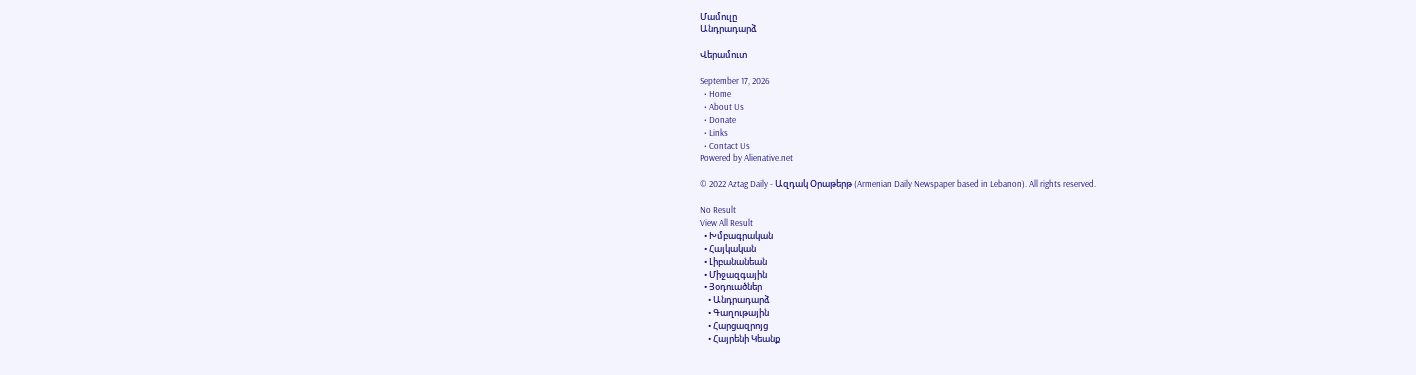Մամուլը
Անդրադարձ

Վերամուտ

September 17, 2026
  • Home
  • About Us
  • Donate
  • Links
  • Contact Us
Powered by Alienative.net

© 2022 Aztag Daily - Ազդակ Օրաթերթ (Armenian Daily Newspaper based in Lebanon). All rights reserved.

No Result
View All Result
  • Խմբագրական
  • Հայկական
  • Լիբանանեան
  • Միջազգային
  • Յօդուածներ
    • Անդրադարձ
    • Գաղութային
    • Հարցազրոյց
    • Հայրենի Կեանք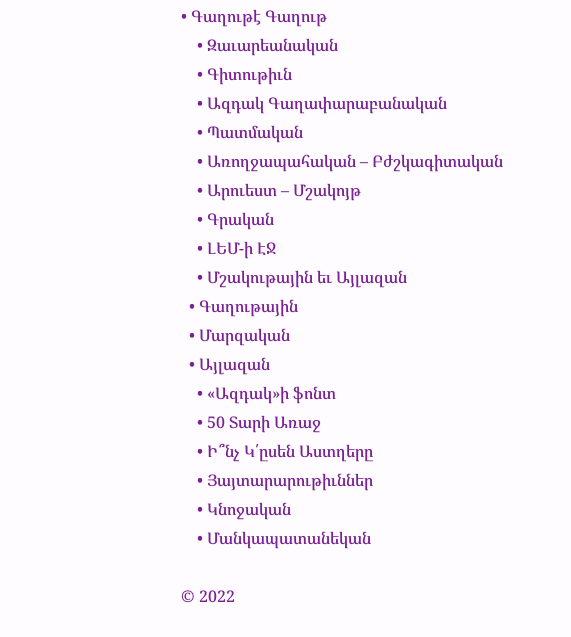• Գաղութէ Գաղութ
    • Զաւարեանական
    • Գիտութիւն
    • Ազդակ Գաղափարաբանական
    • Պատմական
    • Առողջապահական – Բժշկագիտական
    • Արուեստ – Մշակոյթ
    • Գրական
    • ԼԵՄ-ի ԷՋ
    • Մշակութային եւ Այլազան
  • Գաղութային
  • Մարզական
  • Այլազան
    • «Ազդակ»ի ֆոնտ
    • 50 Տարի Առաջ
    • Ի՞նչ Կ՛ըսեն Աստղերը
    • Յայտարարութիւններ
    • Կնոջական
    • Մանկապատանեկան

© 2022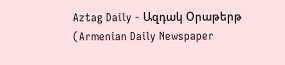Aztag Daily - Ազդակ Օրաթերթ (Armenian Daily Newspaper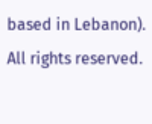based in Lebanon). All rights reserved.